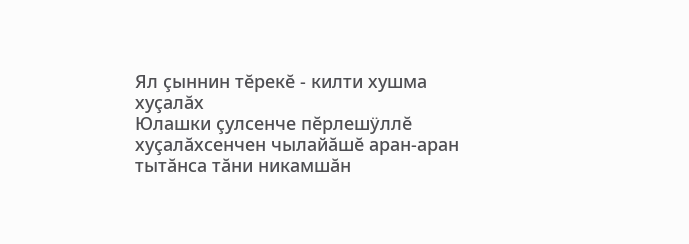Ял çыннин тĕрекĕ - килти хушма хуçалăх
Юлашки çулсенче пĕрлешÿллĕ хуçалăхсенчен чылайăшĕ аран-аран тытăнса тăни никамшăн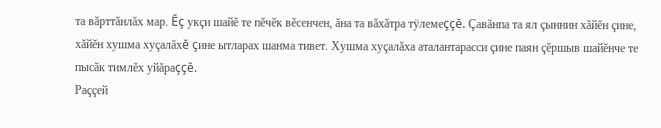та вăрттăнлăх мар. Ĕç укçи шайĕ те пĕчĕк вĕсенчен, ăна та вăхăтра тÿлемеççĕ. Çавăнпа та ял çыннин хăйĕн çине, хăйĕн хушма хуçалăхĕ çине ытларах шанма тивет. Хушма хуçалăха аталантарасси çине паян çĕршыв шайĕнче те пысăк тимлĕх уйăраççĕ.
Раççей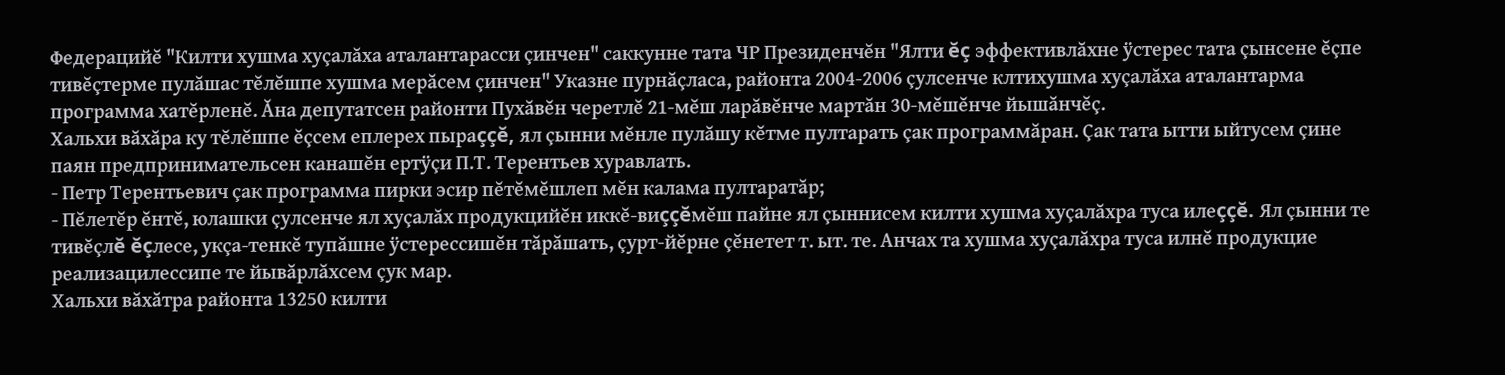Федерацийĕ "Килти хушма хуçалăха аталантарасси çинчен" саккунне тата ЧР Президенчĕн "Ялти ĕç эффективлăхне ÿстерес тата çынсене ĕçпе тивĕçтерме пулăшас тĕлĕшпе хушма мерăсем çинчен" Указне пурнăçласа, районта 2004-2006 çулсенче клтихушма хуçалăха аталантарма программа хатĕрленĕ. Ăна депутатсен районти Пухăвĕн черетлĕ 21-мĕш ларăвĕнче мартăн 30-мĕшĕнче йышăнчĕç.
Хальхи вăхăра ку тĕлĕшпе ĕçсем еплерех пыраççĕ, ял çынни мĕнле пулăшу кĕтме пултарать çак программăран. Çак тата ытти ыйтусем çине паян предпринимательсен канашĕн ертÿçи П.Т. Терентьев хуравлать.
- Петр Терентьевич çак программа пирки эсир пĕтĕмĕшлеп мĕн калама пултаратăр;
- Пĕлетĕр ĕнтĕ, юлашки çулсенче ял хуçалăх продукцийĕн иккĕ-виççĕмĕш пайне ял çыннисем килти хушма хуçалăхра туса илеççĕ. Ял çынни те тивĕçлĕ ĕçлесе, укçа-тенкĕ тупăшне ÿстерессишĕн тăрăшать, çурт-йĕрне çĕнетет т. ыт. те. Анчах та хушма хуçалăхра туса илнĕ продукцие реализацилессипе те йывăрлăхсем çук мар.
Хальхи вăхăтра районта 13250 килти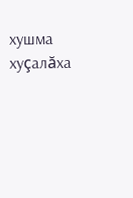хушма хуçалăха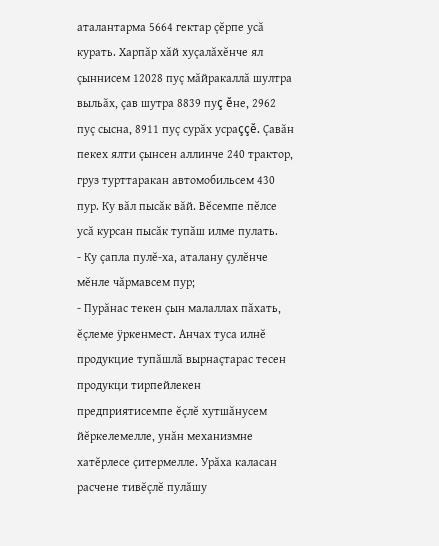аталантарма 5664 гектар çĕрпе усă курать. Харпăр хăй хуçалăхĕнче ял çыннисем 12028 пуç мăйракаллă шултра выльăх, çав шутра 8839 пуç ĕне, 2962 пуç сысна, 8911 пуç сурăх усраççĕ. Çавăн пекех ялти çынсен аллинче 240 трактор, груз турттаракан автомобильсем 430 пур. Ку вăл пысăк вăй. Вĕсемпе пĕлсе усă курсан пысăк тупăш илме пулать.
- Ку çапла пулĕ-ха, аталану çулĕнче мĕнле чăрмавсем пур;
- Пурăнас текен çын малаллах пăхать, ĕçлеме ÿркенмест. Анчах туса илнĕ продукцие тупăшлă вырнаçтарас тесен продукци тирпейлекен предприятисемпе ĕçлĕ хутшăнусем йĕркелемелле, унăн механизмне хатĕрлесе çитермелле. Урăха каласан расчене тивĕçлĕ пулăшу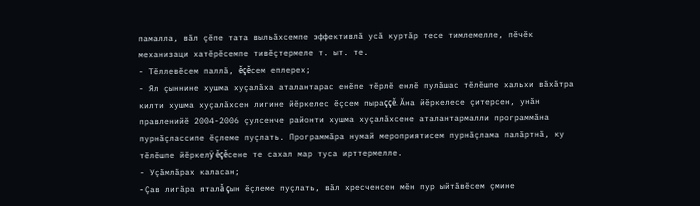памалла, вăл çĕпе тата выльăхсемпе эффективлă усă куртăр тесе тимлемелле, пĕчĕк механизаци хатĕрĕсемпе тивĕçтермеле т. ыт. те.
- Тĕллевĕсем паллă, ĕçĕсем еплерех;
- Ял çыннине хушма хуçалăха аталантарас енĕпе тĕрлĕ енлĕ пулăшас тĕлĕшпе хальхи вăхăтра килти хушма хуçалăхсен лигине йĕркелес ĕçсем пыраççĕ. Ăна йĕркелесе çитерсен, унăн правленийĕ 2004-2006 çулсенче районти хушма хуçалăхсене аталантармалли программăна пурнăçлассипе ĕçлеме пуçлать. Программăра нумай мероприятисем пурнăçлама палăртнă, ку тĕлĕшпе йĕркелÿ ĕçĕсене те сахал мар туса ирттермелле.
- Уçăмлăрах каласан;
- Çав лигăра яталă çын ĕçлеме пуçлать, вăл хресченсен мĕн пур ыйтăвĕсем çмине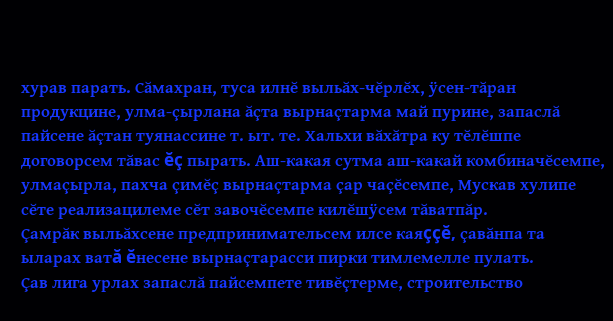хурав парать. Сăмахран, туса илнĕ выльăх-чĕрлĕх, ÿсен-тăран продукцине, улма-çырлана ăçта вырнаçтарма май пурине, запаслă пайсене ăçтан туянассине т. ыт. те. Хальхи вăхăтра ку тĕлĕшпе договорсем тăвас ĕç пырать. Аш-какая сутма аш-какай комбиначĕсемпе, улмаçырла, пахча çимĕç вырнаçтарма çар чаçĕсемпе, Мускав хулипе сĕте реализацилеме сĕт завочĕсемпе килĕшÿсем тăватпăр.
Çамрăк выльăхсене предпринимательсем илсе каяççĕ, çавăнпа та ыларах ватă ĕнесене вырнаçтарасси пирки тимлемелле пулать.
Çав лига урлах запаслă пайсемпете тивĕçтерме, строительство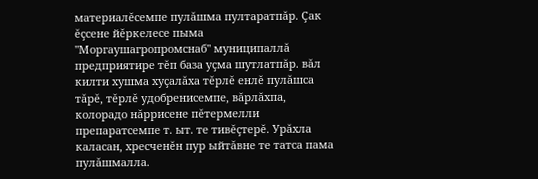материалĕсемпе пулăшма пултаратпăр. Çак ĕçсене йĕркелесе пыма "Моргаушагропромснаб" муниципаллă предприятире тĕп база уçма шутлатпăр. вăл килти хушма хуçалăха тĕрлĕ енлĕ пулăшса тăрĕ, тĕрлĕ удобренисемпе, вăрлăхпа, колорадо нăррисене пĕтермелли препаратсемпе т. ыт. те тивĕçтерĕ. Урăхла каласан, хресченĕн пур ыйтăвне те татса пама пулăшмалла.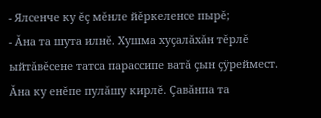- Ялсенче ку ĕç мĕнле йĕркеленсе пырĕ;
- Ăна та шута илнĕ. Хушма хуçалăхăн тĕрлĕ ыйтăвĕсене татса парассипе ватă çын çÿреймест. Ăна ку енĕпе пулăшу кирлĕ. Çавăнпа та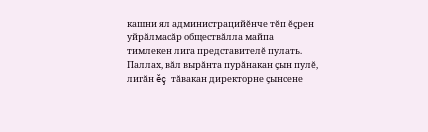кашни ял администрацийĕнче тĕп ĕçрен уйрăлмасăр обществăлла майпа тимлекен лига представителĕ пулать. Паллах, вăл вырăнта пурăнакан çын пулĕ, лигăн ĕç тăвакан директорне çынсене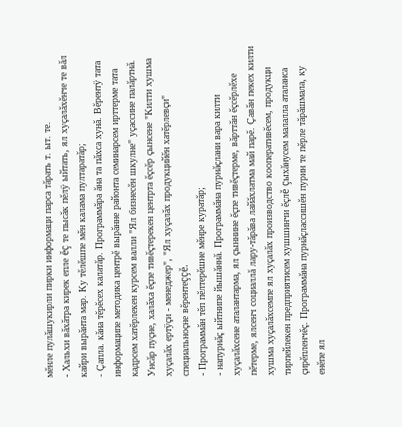мĕнле пулăшукирли пирки информаци парса тăрать т. ыт. те.
- Хальхи вăхăтра кирек епле ĕç те пысăк пĕлÿ ыйтать, ял хуçалăхĕнче те вăл кайри вырăнта мар. Ку тĕлĕшпе мĕн калама пултаратăр;
- Çапла. кăна тĕрĕсех калатăр. Программăра ăна та пăхса хунă. Вĕрентÿ тата информаципе методика центрĕ вырăнне районта семинарсем ирттерме тата кадрсем хатĕрлекен курсем валли "Ял бизнесĕн шкулне" уçассине палăртнă. Унсăр пуçне, халăха ĕçпе тивĕçтерекен центрта ĕçсĕр çынсене "Килти хушма хуçалăх ертÿçи - менеджер", "Ял хуçалăх продукцийĕн хатĕрлевçи" специальноçне вĕрентеççĕ.
- Программăн тĕп пĕлтерĕшне мĕнре куратăр;
- напурнăç ыйтнипе йышăннă. Программăна пурнăçлани вара килти хуçалăхсене аталантарма, ял çыннине ĕçпе тивĕçтерме, вăрттăн ĕçсĕрлĕхе пĕтерме, ялсенч социаллă лару-тăрăва лайăхлатма май парĕ. Çавăн пекех килти хушма хуçалăхсемпе ял хуçалăх производство кооперативĕсем, продукци тирпейлекен предприятисем хушшинчи ĕçлĕ çыхăнусем малалла аталанса çирĕпленчĕç. Программăна пурнăçлассишĕн пурин те пĕрле тăрăшмала, ку енĕпе ял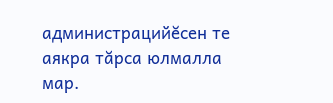администрацийĕсен те аякра тăрса юлмалла мар.